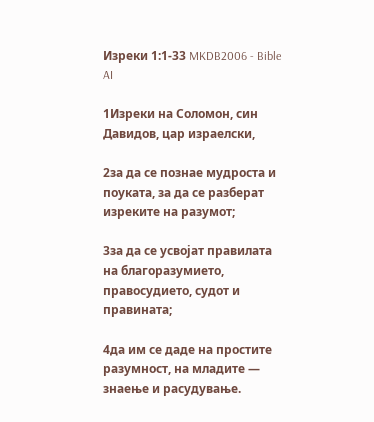Изреки 1:1-33 MKDB2006 - Bible AI

1Изреки на Соломон, син Давидов, цар израелски,

2за да се познае мудроста и поуката, за да се разберат изреките на разумот;

3за да се усвојат правилата на благоразумието, правосудието, судот и правината;

4да им се даде на простите разумност, на младите — знаење и расудување.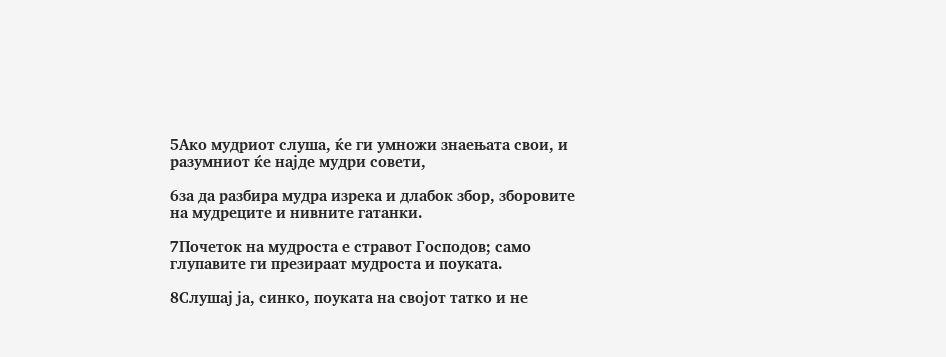5Ако мудриот слуша, ќе ги умножи знаењата свои, и разумниот ќе најде мудри совети,

6за да разбира мудра изрека и длабок збор, зборовите на мудреците и нивните гатанки.

7Почеток на мудроста е стравот Господов; само глупавите ги презираат мудроста и поуката.

8Слушај ја, синко, поуката на својот татко и не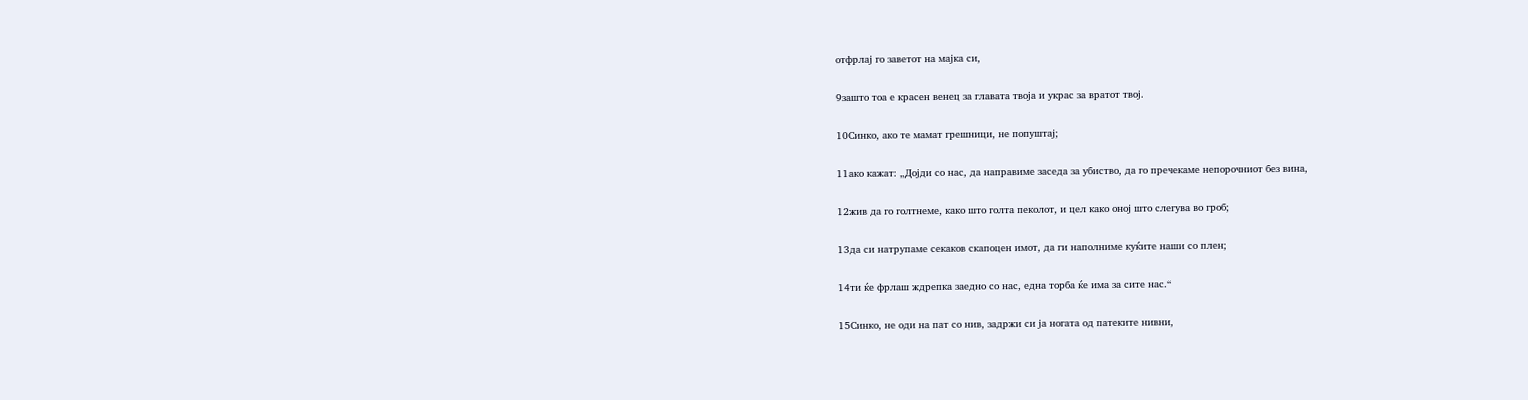отфрлај го заветот на мајка си,

9зашто тоа е красен венец за главата твоја и украс за вратот твој.

10Синко, ако те мамат грешници, не попуштај;

11ако кажат: „Дојди со нас, да направиме заседа за убиство, да го пречекаме непорочниот без вина,

12жив да го голтнеме, како што голта пеколот, и цел како оној што слегува во гроб;

13да си натрупаме секаков скапоцен имот, да ги наполниме куќите наши со плен;

14ти ќе фрлаш ждрепка заедно со нас, една торба ќе има за сите нас.“

15Синко, не оди на пат со нив, задржи си ја ногата од патеките нивни,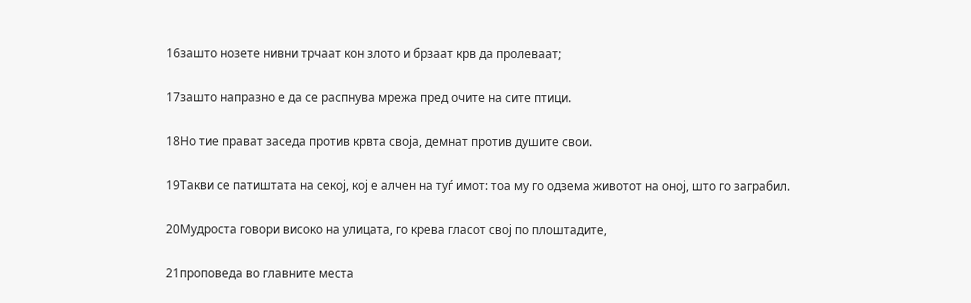16зашто нозете нивни трчаат кон злото и брзаат крв да пролеваат;

17зашто напразно е да се распнува мрежа пред очите на сите птици.

18Но тие прават заседа против крвта своја, демнат против душите свои.

19Такви се патиштата на секој, кој е алчен на туѓ имот: тоа му го одзема животот на оној, што го заграбил.

20Мудроста говори високо на улицата, го крева гласот свој по плоштадите,

21проповеда во главните места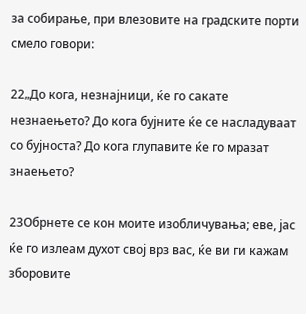за собирање, при влезовите на градските порти смело говори:

22„До кога, незнајници, ќе го сакате незнаењето? До кога бујните ќе се насладуваат со бујноста? До кога глупавите ќе го мразат знаењето?

23Обрнете се кон моите изобличувања; еве, јас ќе го излеам духот свој врз вас, ќе ви ги кажам зборовите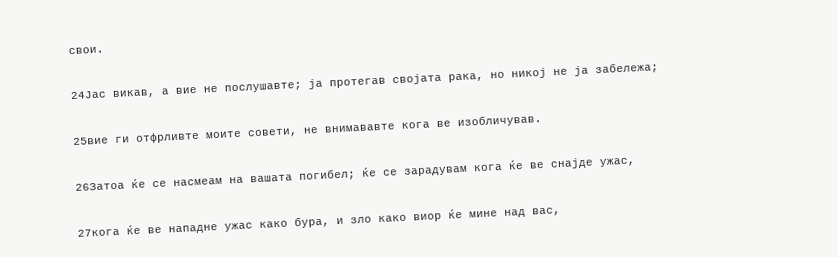свои.

24Јас викав, а вие не послушавте; ја протегав својата рака, но никој не ја забележа;

25вие ги отфрливте моите совети, не внимававте кога ве изобличував.

26Затоа ќе се насмеам на вашата погибел; ќе се зарадувам кога ќе ве снајде ужас,

27кога ќе ве нападне ужас како бура, и зло како виор ќе мине над вас,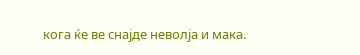кога ќе ве снајде неволја и мака.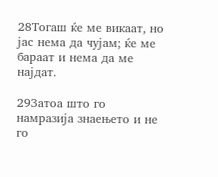28Тогаш ќе ме викаат, но јас нема да чујам; ќе ме бараат и нема да ме најдат.

29Затоа што го намразија знаењето и не го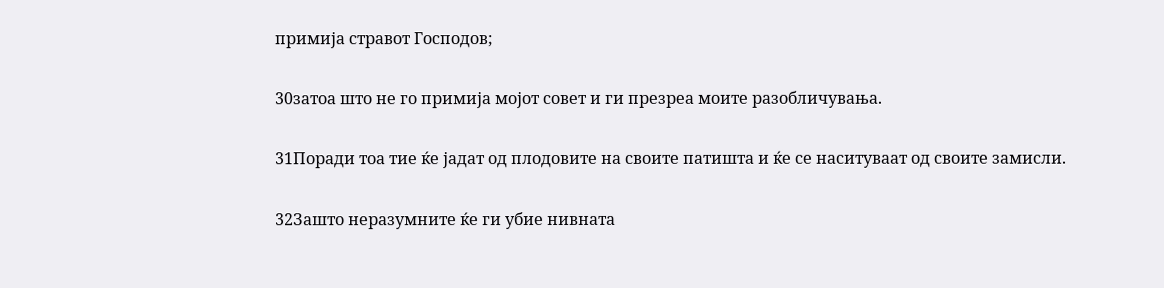примија стравот Господов;

30затоа што не го примија мојот совет и ги презреа моите разобличувања.

31Поради тоа тие ќе јадат од плодовите на своите патишта и ќе се наситуваат од своите замисли.

32Зашто неразумните ќе ги убие нивната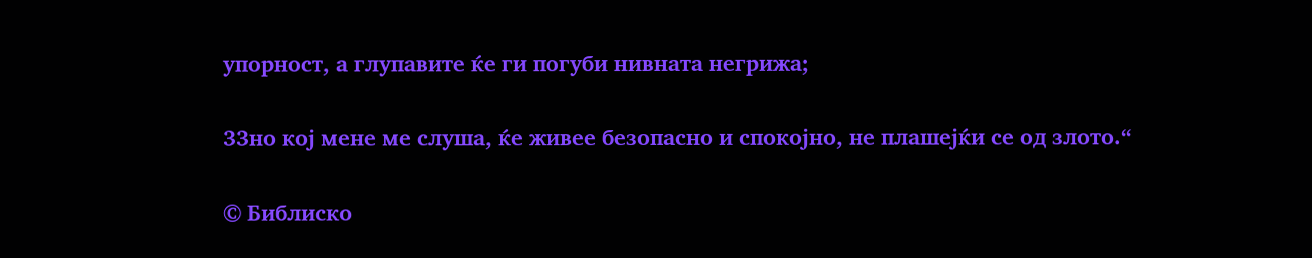упорност, а глупавите ќе ги погуби нивната негрижа;

33но кој мене ме слуша, ќе живее безопасно и спокојно, не плашејќи се од злото.“

© Библиско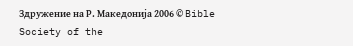Здружение на Р. Македонија 2006 © Bible Society of the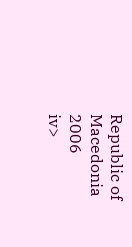Republic of Macedonia 2006
iv>